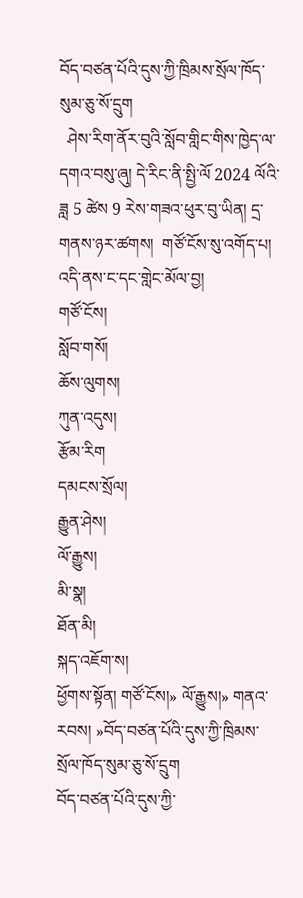བོད་བཙན་པོའི་དུས་ཀྱི་ཁྲིམས་སྲོལ་ཁོད་སུམ་ཅུ་སོ་དྲུག
  ཤེས་རིག་ནོར་བུའི་སློབ་གླིང་གིས་ཁྱེད་ལ་དགའ་བསུ་ཞུ། དེ་རིང་ནི་སྤྱི་ལོ 2024 ལོའི་ཟླ 5 ཚེས 9 རེས་གཟའ་ཕུར་བུ་ཡིན། དྲ་གནས་ཉར་ཚགས།  གཙོ་ངོས་སུ་འགོད་པ། འདི་ནས་ང་དང་གླེང་མོལ་བྱ།
གཙོ་ངོས།
སློབ་གསོ།
ཆོས་ལུགས།
ཀུན་འདུས།
རྩོམ་རིག
དམངས་སྲོལ།
རྒྱུན་ཤེས།
ལོ་རྒྱུས།
མི་སྣ།
ཐོན་མི།
སྐད་འཇོག་ས།
ཕྱོགས་སྟོན། གཙོ་ངོས།» ལོ་རྒྱུས།» གནའ་རབས། »བོད་བཙན་པོའི་དུས་ཀྱི་ཁྲིམས་སྲོལ་ཁོད་སུམ་ཅུ་སོ་དྲུག
བོད་བཙན་པོའི་དུས་ཀྱི་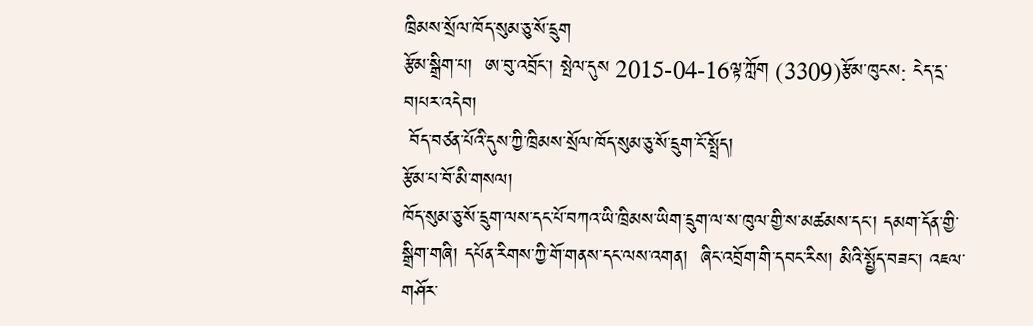ཁྲིམས་སྲོལ་ཁོད་སུམ་ཅུ་སོ་དྲུག
རྩོམ་སྒྲིག་པ།  ཨ་བུ་འབྲོང་། སྤེལ་དུས 2015-04-16ལྟ་ཀློག (3309)རྩོམ་ཁུངས: ངེད་དྲ་བ།པར་འདེབ།
 བོད་བཙན་པོའི་དུས་ཀྱི་ཁྲིམས་སྲོལ་ཁོད་སུམ་ཅུ་སོ་དྲུག་ངོ་སྤྲོད།
རྩོམ་པ་བོ་མི་གསལ།
ཁོད་སུམ་ཅུ་སོ་དྲུག་ལས་དང་པོ་བཀའ་ཡི་ཁྲིམས་ཡིག་དྲུག་ལ་ས་ཁུལ་གྱི་ས་མཚམས་དང་། དམག་དོན་གྱི་སྒྲིག་གཞི། དཔོན་རིགས་ཀྱི་གོ་གནས་དང་ལས་འགན།  ཞིང་འབྲོག་གི་དབང་རིས། མིའི་སྤྱོད་བཟང་། འཇལ་གཤོར་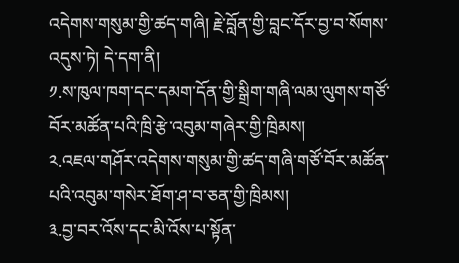འདེགས་གསུམ་གྱི་ཚད་གཞི། རྗེ་བློན་གྱི་བླང་དོར་བྱ་བ་སོགས་འདུས་ཏེ། དེ་དག་ནི།
༡.ས་ཁུལ་ཁག་དང་དམག་དོན་གྱི་སྒྲིག་གཞི་ལམ་ལུགས་གཙོ་བོར་མཚོན་པའི་ཁྲི་རྩེ་འབུམ་གཞེར་གྱི་ཁྲིམས།
༢.འཇལ་གཤོར་འདེགས་གསུམ་གྱི་ཚད་གཞི་གཙོ་བོར་མཚོན་པའི་འབུམ་གསེར་ཐོག་ཤ་བ་ཅན་གྱི་ཁྲིམས།
༣.བྱ་བར་འོས་དང་མི་འོས་པ་སྟོན་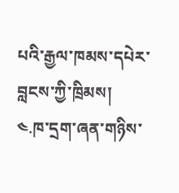པའི་རྒྱལ་ཁམས་དཔེར་བླངས་ཀྱི་ཁྲིམས།
༤.ཁ་དྲག་ཞན་གཉིས་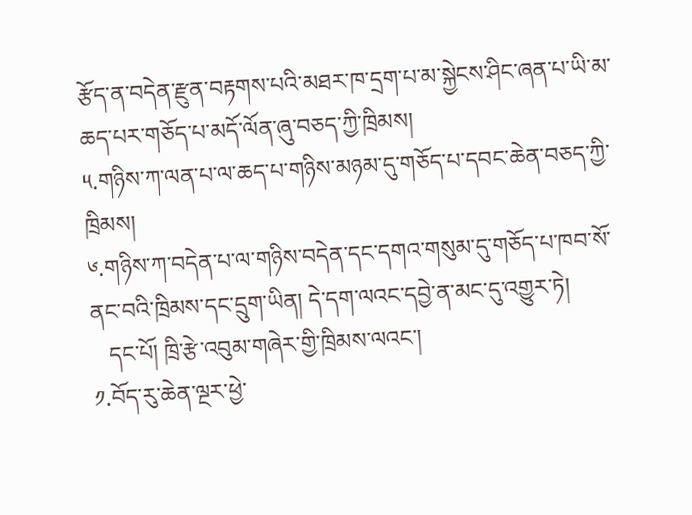རྩོད་ན་བདེན་རྫུན་བརྟགས་པའི་མཐར་ཁ་དྲག་པ་མ་སྐྱེངས་ཤིང་ཞན་པ་ཡི་མ་ཆད་པར་གཅོད་པ་མདོ་ལོན་ཞུ་བཅད་ཀྱི་ཁྲིམས།
༥.གཉིས་ཀ་ལན་པ་ལ་ཆད་པ་གཉིས་མཉམ་དུ་གཅོད་པ་དབང་ཆེན་བཅད་ཀྱི་ཁྲིམས།
༦.གཉིས་ཀ་བདེན་པ་ལ་གཉིས་བདེན་དང་དགའ་གསུམ་དུ་གཅོད་པ་ཁབ་སོ་ནང་བའི་ཁྲིམས་དང་དྲུག་ཡིན། དེ་དག་ལའང་དབྱེ་ན་མང་དུ་འགྱུར་ཏེ།
   དང་པོ། ཁྲི་རྩེ་འབུམ་གཞེར་གྱི་ཁྲིམས་ལའང་།
༡.བོད་རུ་ཆེན་ལྔར་ཕྱེ་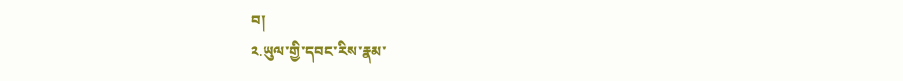བ།
༢.ཡུལ་གྱི་དབང་རིས་རྣམ་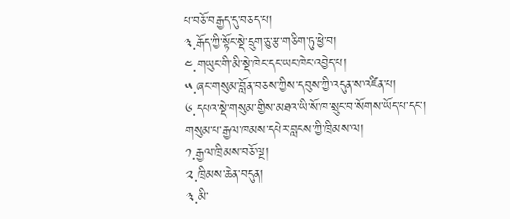པ་བཅོ་བརྒྱད་དུ་བཅད་པ།
༣.རྒོད་ཀྱི་སྟོང་སྡེ་དྲུག་ཅུ་རྩ་གཅིག་ཏུ་ཕྱེ་བ།
༤.གཡུང་གི་མི་སྡེ་ཁེང་དང་ཡང་ཁེང་འབྱེད་པ།
༥.ཞང་གསུམ་བློན་བཅས་ཀྱིས་དབུས་ཀྱི་འདུན་ས་འཛིན་པ།
༦.དཔའ་སྡེ་གསུམ་གྱིས་མཐའ་ཡི་སོ་ཁ་སྲུང་བ་སོགས་ཡོད་པ་དང་།
གསུམ་པ་རྒྱལ་ཁམས་དཔེར་བླངས་ཀྱི་ཁྲིམས་ལ།
༡.རྒྱལ་ཁྲིམས་བཅོ་ལྔ།
༢.ཁྲིམས་ཆེན་བདུན།
༣.མི་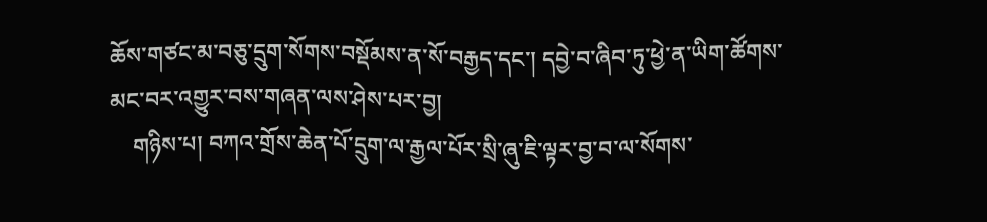ཆོས་གཙང་མ་བཅུ་དྲུག་སོགས་བསྡོམས་ན་སོ་བརྒྱད་དང་། དབྱེ་བ་ཞིབ་ཏུ་ཕྱེ་ན་ཡིག་ཚོགས་མང་བར་འགྱུར་བས་གཞན་ལས་ཤེས་པར་བྱ།
    གཉིས་པ། བཀའ་གྲོས་ཆེན་པོ་དྲུག་ལ་རྒྱལ་པོར་སྲི་ཞུ་ཇི་ལྟར་བྱ་བ་ལ་སོགས་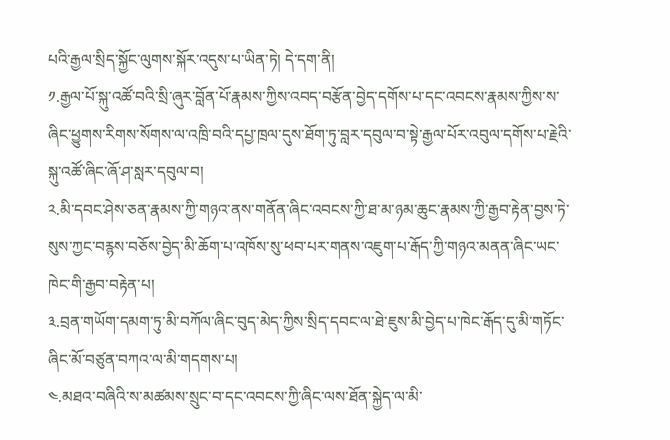པའི་རྒྱལ་སྲིད་སྐྱོང་ལུགས་སྐོར་འདུས་པ་ཡིན་ཏེ། དེ་དག་ནི།
༡.རྒྱལ་པོ་སྐུ་འཚོ་བའི་སྲི་ཞུར་བློན་པོ་རྣམས་ཀྱིས་འབད་བརྩོན་བྱེད་དགོས་པ་དང་འབངས་རྣམས་ཀྱིས་ས་ཞིང་ཕྱུགས་རིགས་སོགས་ལ་འཁྲི་བའི་དཔྱ་ཁྲལ་དུས་ཐོག་ཏུ་བླར་དབུལ་བ་སྟེ་རྒྱལ་པོར་འབུལ་དགོས་པ་རྗེའི་སྐུ་འཚོ་ཞིང་ཞོ་ཤ་སླར་དབུལ་བ།
༢.མི་དབང་ཤེས་ཅན་རྣམས་ཀྱི་གཉའ་ནས་གནོན་ཞིང་འབངས་ཀྱི་ཐ་མ་ཉམ་ཆུང་རྣམས་ཀྱི་རྒྱབ་རྟེན་བྱས་ཏེ་སུས་ཀྱང་བརྙས་བཅོས་བྱེད་མི་ཆོག་པ་འཁོས་སུ་ཕབ་པར་གནས་འཇུག་པ་རྒོད་ཀྱི་གཉའ་མནན་ཞིང་ཡང་ཁེང་གི་རྒྱབ་བརྟེན་པ།
༣.བྲན་གཡོག་དམག་ཏུ་མི་བཀོལ་ཞིང་བུད་མེད་ཀྱིས་སྲིད་དབང་ལ་ཐེ་ཇུས་མི་བྱེད་པ་ཁེང་རྒོད་དུ་མི་གཏོང་ཞིང་མོ་བཙུན་བཀའ་ལ་མི་གདགས་པ།
༤.མཐའ་བཞིའི་ས་མཚམས་སྲུང་བ་དང་འབངས་ཀྱི་ཞིང་ལས་ཐོན་སྐྱེད་ལ་མི་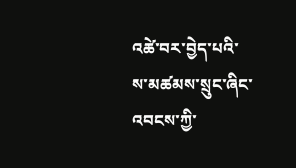འཚེ་བར་བྱེད་པའི་ས་མཚམས་སྲུང་ཞིང་འབངས་ཀྱི་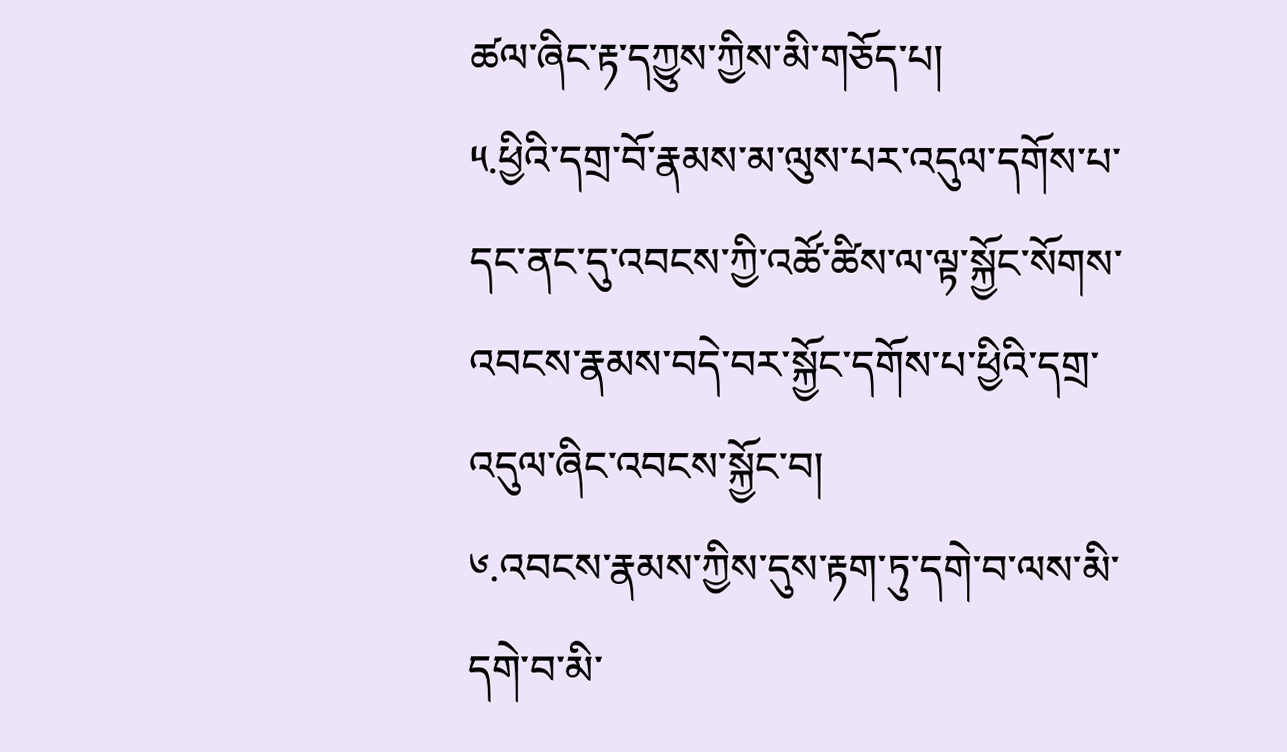ཚལ་ཞིང་རྟ་དཀྱུས་ཀྱིས་མི་གཅོད་པ།
༥.ཕྱིའི་དགྲ་བོ་རྣམས་མ་ལུས་པར་འདུལ་དགོས་པ་དང་ནང་དུ་འབངས་ཀྱི་འཚོ་ཚིས་ལ་ལྟ་སྐྱོང་སོགས་འབངས་རྣམས་བདེ་བར་སྐྱོང་དགོས་པ་ཕྱིའི་དགྲ་འདུལ་ཞིང་འབངས་སྐྱོང་བ།
༦.འབངས་རྣམས་ཀྱིས་དུས་རྟག་ཏུ་དགེ་བ་ལས་མི་དགེ་བ་མི་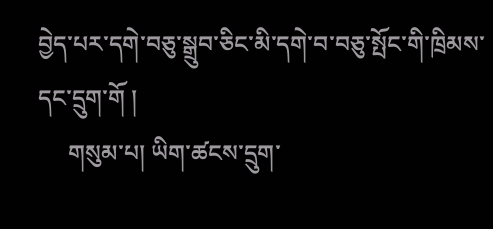བྱེད་པར་དགེ་བཅུ་སྒྲུབ་ཅིང་མི་དགེ་བ་བཅུ་སྤོང་གི་ཁྲིམས་དང་དྲུག་གོ །
     གསུམ་པ། ཡིག་ཚངས་དྲུག་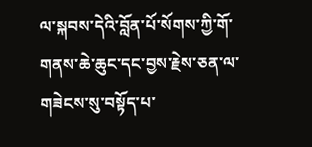ལ་སྐབས་དེའི་བློན་པོ་སོགས་ཀྱི་གོ་གནས་ཆེ་ཆུང་དང་བྱས་རྗེས་ཅན་ལ་གཟེངས་སུ་བསྟོད་པ་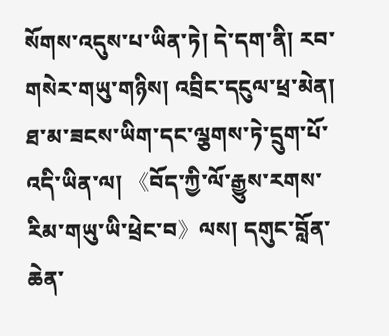སོགས་འདུས་པ་ཡིན་ཏེ། དེ་དག་ནི། རབ་གསེར་གཡུ་གཉིས། འབྲིང་དངུལ་ཕྲ་མེན། ཐ་མ་ཟངས་ཡིག་དང་ལྕགས་ཏེ་དྲུག་པོ་འདི་ཡིན་ལ། 《བོད་ཀྱི་ལོ་རྒྱུས་རགས་རིམ་གཡུ་ཡི་ཕྲེང་བ》ལས། དགུང་བློན་ཆེན་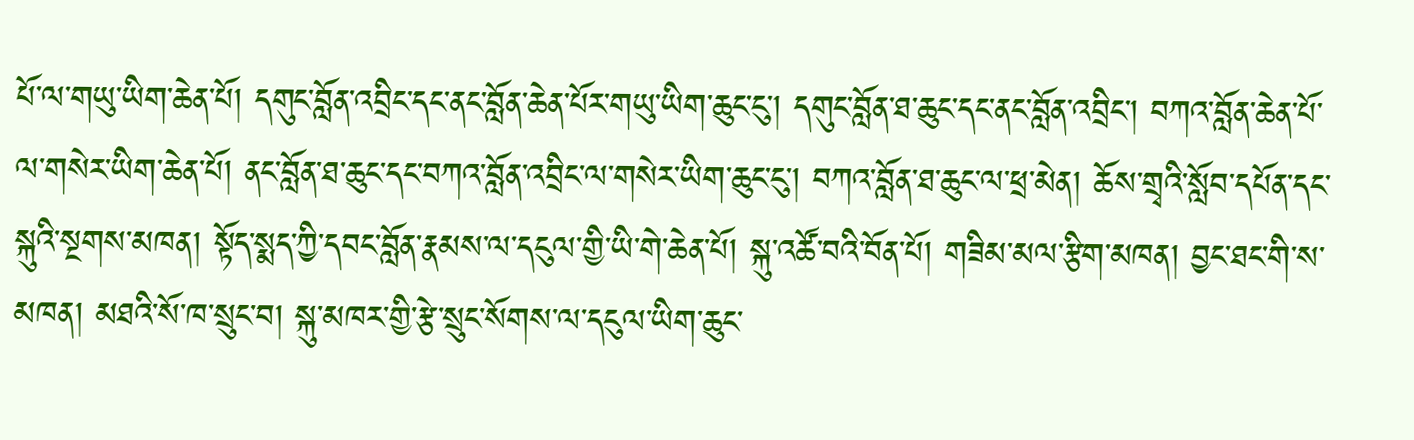པོ་ལ་གཡུ་ཡིག་ཆེན་པོ། དགུང་བློན་འབྲིང་དང་ནང་བློན་ཆེན་པོར་གཡུ་ཡིག་ཆུང་ངུ་། དགུང་བློན་ཐ་ཆུང་དང་ནང་བློན་འབྲིང་། བཀའ་བློན་ཆེན་པོ་ལ་གསེར་ཡིག་ཆེན་པོ། ནང་བློན་ཐ་ཆུང་དང་བཀའ་བློན་འབྲིང་ལ་གསེར་ཡིག་ཆུང་ངུ་། བཀའ་བློན་ཐ་ཆུང་ལ་ཕྲ་མེན། ཆོས་གྲྭའི་སློབ་དཔོན་དང་སྐུའི་སྔགས་མཁན། སྟོད་སྨད་ཀྱི་དབང་བློན་རྣམས་ལ་དངུལ་གྱི་ཡི་གེ་ཆེན་པོ། སྐུ་འཚོ་བའི་བོན་པོ། གཟིམ་མལ་རྩིག་མཁན། བྱང་ཐང་གི་ས་མཁན། མཐའི་སོ་ཁ་སྲུང་བ། སྐུ་མཁར་གྱི་རྩེ་སྲུང་སོགས་ལ་དངུལ་ཡིག་ཆུང་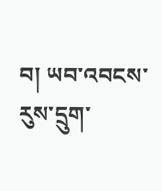བ། ཡབ་འབངས་རུས་དྲུག་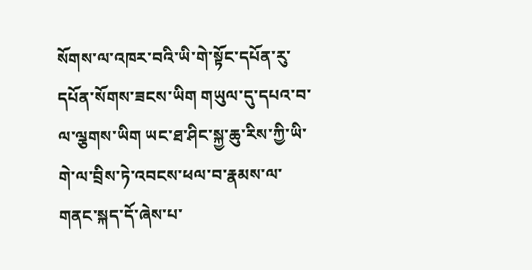སོགས་ལ་འཁར་བའི་ཡི་གེ་སྟོང་དཔོན་རུ་དཔོན་སོགས་ཟངས་ཡིག གཡུལ་དུ་དཔའ་བ་ལ་ལྕགས་ཡིག ཡང་ཐ་ཤིང་སྐྱ་ཆུ་རིས་ཀྱི་ཡི་གེ་ལ་བྲིས་ཏེ་འབངས་ཕལ་བ་རྣམས་ལ་གནང་སྐད་དོ་ཞེས་པ་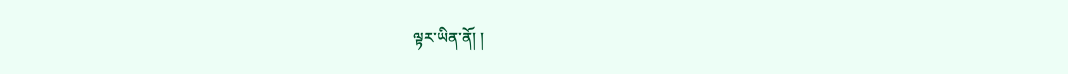ལྟར་ཡིན་ནོ། །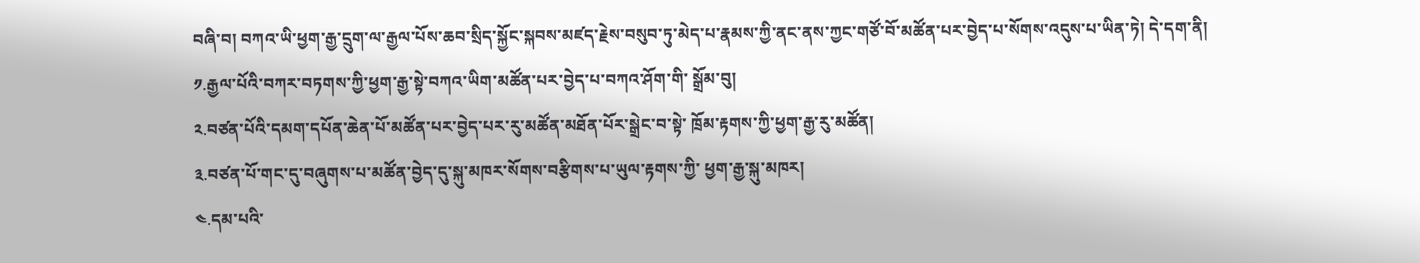བཞི་བ། བཀའ་ཡི་ཕྱག་རྒྱ་དྲུག་ལ་རྒྱལ་པོས་ཆབ་སྲིད་སྐྱོང་སྐབས་མཛད་རྗེས་བསུབ་ཏུ་མེད་པ་རྣམས་ཀྱི་ནང་ནས་ཀྱང་གཙོ་བོ་མཚོན་པར་བྱེད་པ་སོགས་འདུས་པ་ཡིན་ཏེ། དེ་དག་ནི།
༡.རྒྱལ་པོའི་བཀར་བཏགས་ཀྱི་ཕྱག་རྒྱ་སྟེ་བཀའ་ཡིག་མཚོན་པར་བྱེད་པ་བཀའ་ཤོག་གི་ སྒྲོམ་བུ།
༢.བཙན་པོའི་དམག་དཔོན་ཆེན་པོ་མཚོན་པར་བྱེད་པར་རུ་མཚོན་མཐོན་པོར་སྒྲེང་བ་སྟེ་ ཁྲོམ་རྟགས་ཀྱི་ཕྱག་རྒྱ་རུ་མཚོན།
༣.བཙན་པོ་གང་དུ་བཞུགས་པ་མཚོན་བྱེད་དུ་སྐུ་མཁར་སོགས་བརྩིགས་པ་ཡུལ་རྟགས་ཀྱི་ ཕྱག་རྒྱ་སྐུ་མཁར།
༤.དམ་པའི་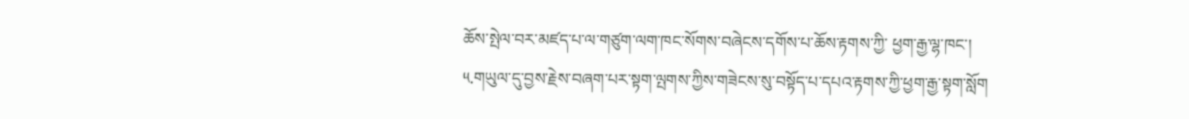ཆོས་སྤེལ་བར་མཛད་པ་ལ་གཙུག་ལག་ཁང་སོགས་བཞེངས་དགོས་པ་ཆོས་རྟགས་ཀྱི་ ཕྱག་རྒྱ་ལྷ་ཁང་།
༥.གཡུལ་དུ་བྱས་རྗེས་བཞག་པར་སྟག་ལྤགས་ཀྱིས་གཟེངས་སུ་བསྟོད་པ་དཔའ་རྟགས་ཀྱི་ཕྱག་རྒྱ་སྟག་སློག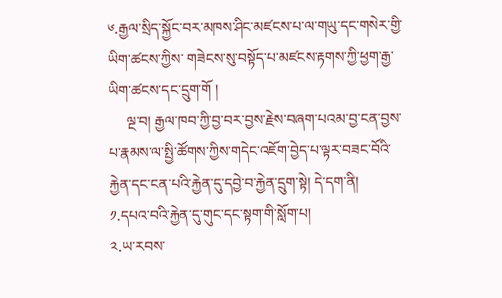༦.རྒྱལ་སྲིད་སྐྱོང་བར་མཁས་ཤིང་མཛངས་པ་ལ་གཡུ་དང་གསེར་གྱི་ཡིག་ཚངས་ཀྱིས་ གཟེངས་སུ་བསྟོད་པ་མཛངས་རྟགས་ཀྱི་ཕྱག་རྒྱ་ཡིག་ཚངས་དང་དྲུག་གོ །
     ལྔ་བ། རྒྱལ་ཁབ་ཀྱི་བྱ་བར་བྱས་རྗེས་བཞག་པའམ་བྱ་ངན་བྱས་པ་རྣམས་ལ་སྤྱི་ཚོགས་ཀྱིས་གདེང་འཇོག་བྱེད་པ་ལྟར་བཟང་བོའི་རྐྱེན་དང་ངན་པའི་རྐྱེན་དུ་དབྱེ་བ་རྐྱེན་དྲུག་སྟེ། དེ་དག་ནི།
༡.དཔའ་བའི་རྐྱེན་དུ་གུང་དང་སྟག་གི་སློག་པ།
༢.ཡ་རབས་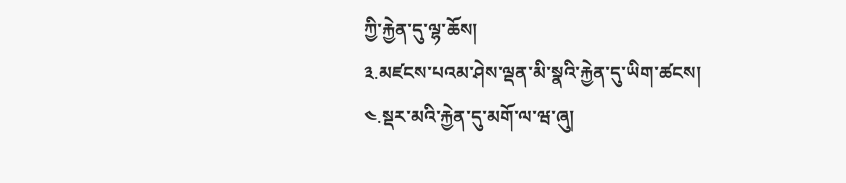ཀྱི་རྐྱེན་དུ་ལྷ་ཆོས།
༣.མཛངས་པའམ་ཤེས་ལྡན་མི་སྣའི་རྐྱེན་དུ་ཡིག་ཚངས།
༤.སྡར་མའི་རྐྱེན་དུ་མགོ་ལ་ཝ་ཞུ།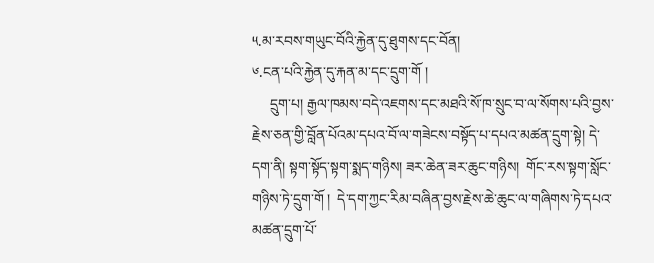༥.མ་རབས་གཡུང་བོའི་རྐྱེན་དུ་ཐུགས་དང་བོན།
༦.ངན་པའི་རྐྱེན་དུ་རྐན་མ་དང་དྲུག་གོ །
     དྲུག་པ། རྒྱལ་ཁམས་བདེ་འཇགས་དང་མཐའི་སོ་ཁ་སྲུང་བ་ལ་སོགས་པའི་བྱས་རྗེས་ཅན་གྱི་བློན་པོའམ་དཔའ་བོ་ལ་གཟེངས་བསྟོད་པ་དཔའ་མཚན་དྲུག་སྟེ། དེ་དག་ནི། སྟག་སྟོད་སྟག་སྨད་གཉིས། ཟར་ཆེན་ཟར་ཆུང་གཉིས།  གོང་རས་སྟག་སློང་གཉིས་ཏེ་དྲུག་གོ །  དེ་དག་ཀྱང་རིམ་བཞིན་བྱས་རྗེས་ཆེ་ཆུང་ལ་གཞིགས་ཏེ་དཔའ་མཚན་དྲུག་པོ་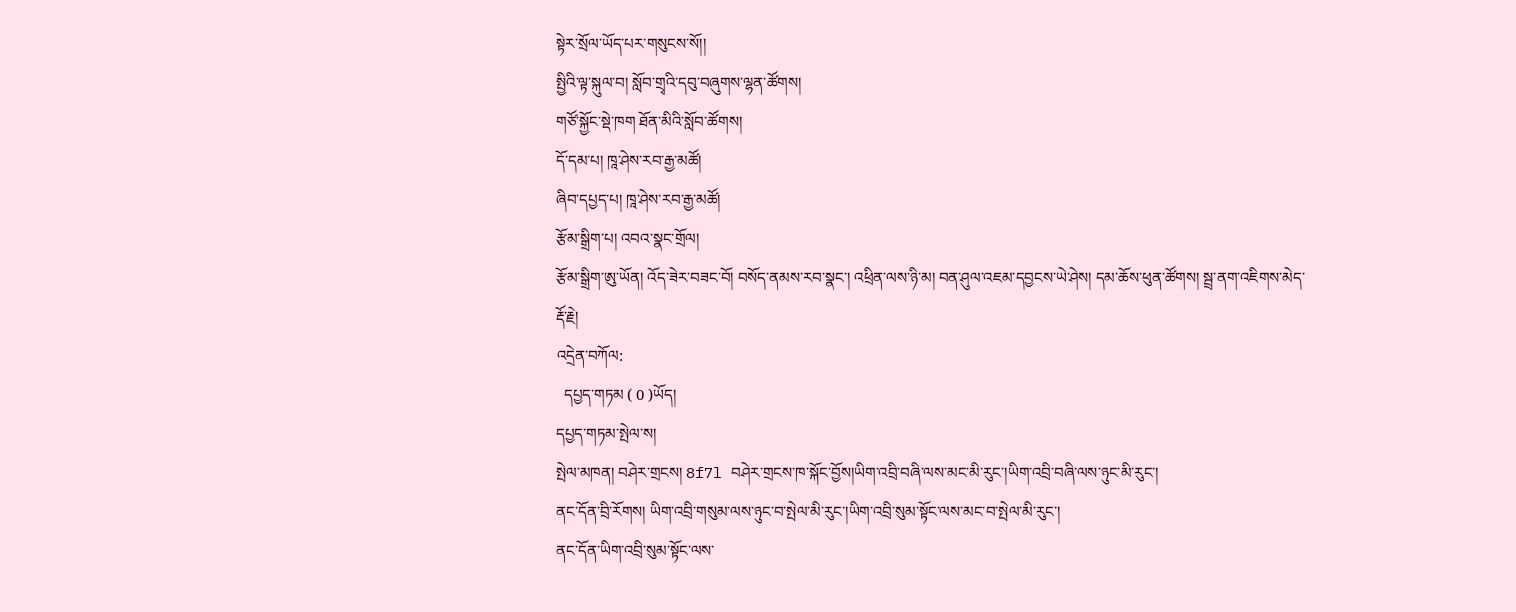སྟེར་སྲོལ་ཡོད་པར་གསུངས་སོ།།
སྤྱིའི་ལྟ་སྐུལ་བ། སློབ་གྲྭའི་དབུ་བཞུགས་ལྷན་ཚོགས།
གཙོ་སྐྱོང་སྡེ་ཁག ཐོན་མིའི་སློབ་ཚོགས།
དོ་དམ་པ། ཁཱ་ཤེས་རབ་རྒྱ་མཚོ།
ཞིབ་དཔྱད་པ། ཁཱ་ཤེས་རབ་རྒྱ་མཚོ།
རྩོམ་སྒྲིག་པ། འབའ་སྣང་གྲོལ།
རྩོམ་སྒྲིག་ཨུ་ཡོན། འོད་ཟེར་བཟང་བོ། བསོད་ནམས་རབ་སྣང་། འཕྲིན་ལས་ཉི་མ། བན་ཤུལ་འཇམ་དབྱངས་ཡེ་ཤེས། དམ་ཆོས་ཕུན་ཚོགས། སྦྲ་ནག་འཇིགས་མེད་རྡོ་རྗེ།
འདྲེན་བཀོལ:
  དཔྱད་གཏམ ( 0 )ཡོད།
དཔྱད་གཏམ་སྤེལ་ས།
སྤེལ་མཁན། བཤེར་གྲངས། 8f7l བཤེར་གྲངས་ཁ་སྐོང་བྱོས།ཡིག་འབྲི་བཞི་ལས་མང་མི་རུང་།ཡིག་འབྲི་བཞི་ལས་ཉུང་མི་རུང་།
ནང་དོན་བྲི་རོགས། ཡིག་འབྲི་གསུམ་ལས་ཉུང་བ་སྤེལ་མི་རུང་།ཡིག་འབྲི་སུམ་སྟོང་ལས་མང་བ་སྤེལ་མི་རུང་།
ནང་དོན་ཡིག་འབྲི་སུམ་སྟོང་ལས་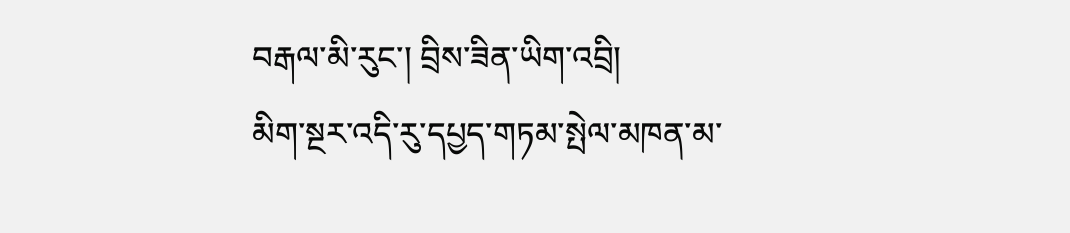བརྒལ་མི་རུང་། བྲིས་ཟིན་ཡིག་འབྲི།
མིག་སྔར་འདི་རུ་དཔྱད་གཏམ་སྤེལ་མཁན་མ་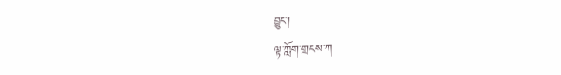བྱུང་།
ལྟ་ཀློག་གྲངས་ཀ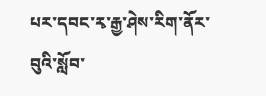པར་དབང་རྭ་རྒྱ་ཤེས་རིག་ནོར་བུའི་སློབ་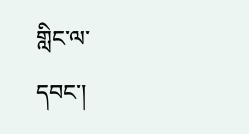གླིང་ལ་དབང་།